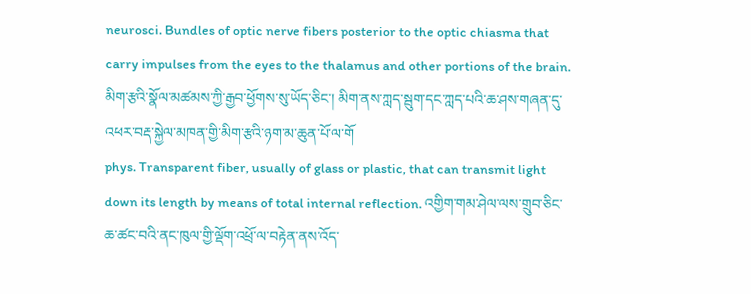neurosci. Bundles of optic nerve fibers posterior to the optic chiasma that carry impulses from the eyes to the thalamus and other portions of the brain. མིག་རྩའི་སྣོལ་མཚམས་ཀྱི་རྒྱབ་ཕྱོགས་སུ་ཡོད་ཅིང་། མིག་ནས་ཀླད་སྦུག་དང་ཀླད་པའི་ཆ་ཤས་གཞན་དུ་འཕར་བརྡ་སྐྱེལ་མཁན་གྱི་མིག་རྩའི་ཉག་མ་ཆུན་པོ་ལ་གོ
phys. Transparent fiber, usually of glass or plastic, that can transmit light down its length by means of total internal reflection. འགྱིག་གམ་ཤེལ་ལས་གྲུབ་ཅིང་ཆ་ཚང་བའི་ནང་ཁུལ་གྱི་ལྡོག་འཕྲོ་ལ་བརྟེན་ནས་འོད་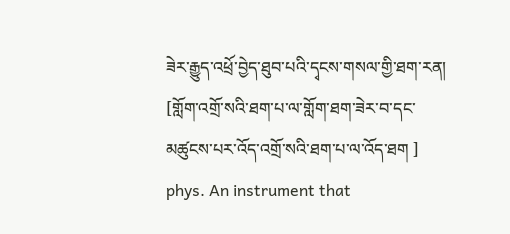ཟེར་རྒྱུད་འཕྲོ་བྱེད་ཐུབ་པའི་དྭངས་གསལ་གྱི་ཐག་རན། [གློག་འགྲོ་སའི་ཐག་པ་ལ་གློག་ཐག་ཟེར་བ་དང་མཚུངས་པར་འོད་འགྲོ་སའི་ཐག་པ་ལ་འོད་ཐག ]
phys. An instrument that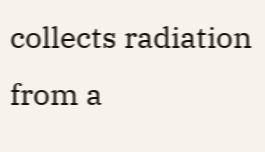collects radiation from a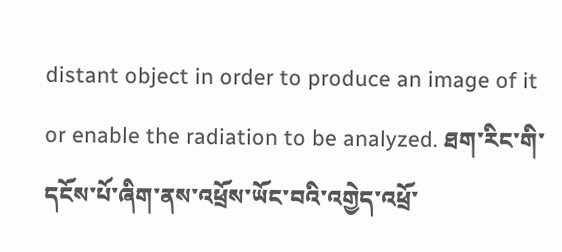distant object in order to produce an image of it or enable the radiation to be analyzed. ཐག་རིང་གི་དངོས་པོ་ཞིག་ནས་འཕྲོས་ཡོང་བའི་འགྱེད་འཕྲོ་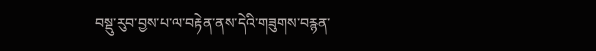བསྡུ་རུབ་བྱས་པ་ལ་བརྟེན་ནས་དེའི་གཟུགས་བརྙན་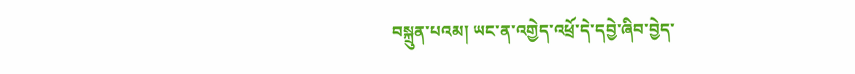བསྐྲུན་པའམ། ཡང་ན་འགྱེད་འཕྲོ་དེ་དབྱེ་ཞིབ་བྱེད་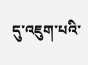དུ་འཇུག་པའི་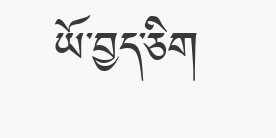ཡོ་བྱད་ཅིག